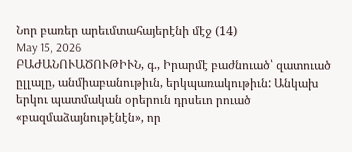Նոր բառեր արեւմտահայերէնի մէջ (14)
May 15, 2026
ԲԱԺԱՆՈՒԱԾՈՒԹԻՒՆ, գ., Իրարմէ բաժնուած՝ զատուած ըլլալը, անմիաբանութիւն, երկպառակութիւն: Անկախ երկու պատմական օրերուն դրսեւո րուած «բազմաձայնութէնէն», որ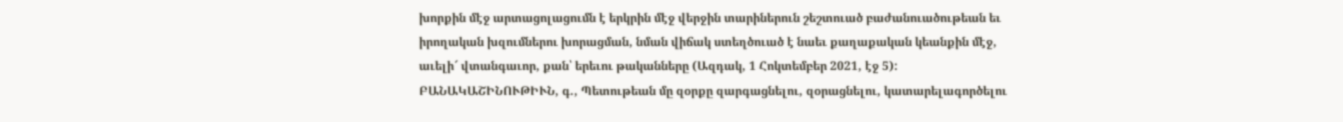խորքին մէջ արտացոլացումն է երկրին մէջ վերջին տարիներուն շեշտուած բաժանուածութեան եւ իրողական խզումներու խորացման, նման վիճակ ստեղծուած է նաեւ քաղաքական կեանքին մէջ, աւելի՜ վտանգաւոր, քան՝ երեւու թականները (Ազդակ, 1 Հոկտեմբեր 2021, էջ 5):
ԲԱՆԱԿԱՇԻՆՈՒԹԻՒՆ, գ., Պետութեան մը զօրքը զարգացնելու, զօրացնելու, կատարելագործելու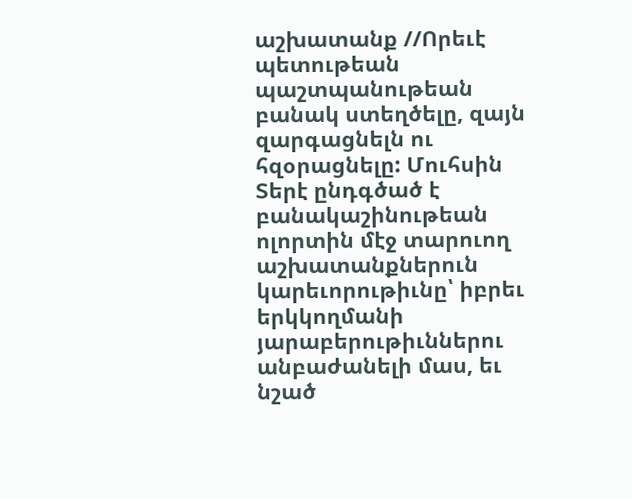աշխատանք //Որեւէ պետութեան պաշտպանութեան բանակ ստեղծելը, զայն զարգացնելն ու հզօրացնելը: Մուհսին Տերէ ընդգծած է բանակաշինութեան ոլորտին մէջ տարուող աշխատանքներուն կարեւորութիւնը՝ իբրեւ երկկողմանի յարաբերութիւններու անբաժանելի մաս, եւ նշած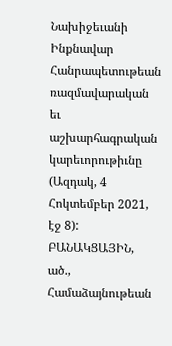Նախիջեւանի Ինքնավար Հանրապետութեան ռազմավարական եւ աշխարհագրական կարեւորութիւնը (Ազդակ, 4 Հոկտեմբեր 2021, էջ 8):
ԲԱՆԱԿՑԱՅԻՆ, ած., Համաձայնութեան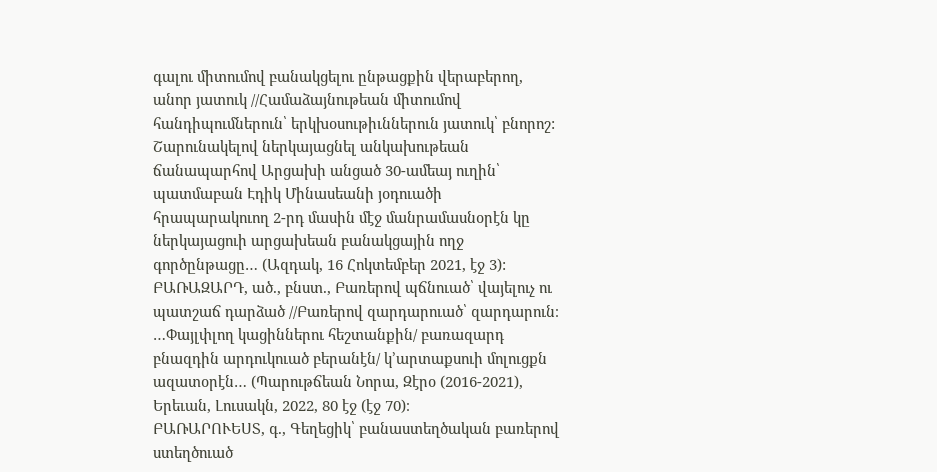գալու միտումով բանակցելու ընթացքին վերաբերող, անոր յատուկ //Համաձայնութեան միտումով հանդիպումներուն՝ երկխօսութիւններուն յատուկ՝ բնորոշ: Շարունակելով ներկայացնել անկախութեան ճանապարհով Արցախի անցած 30-ամեայ ուղին՝ պատմաբան Էդիկ Մինասեանի յօդուածի հրապարակուող 2-րդ մասին մէջ մանրամասնօրէն կը ներկայացուի արցախեան բանակցային ողջ գործընթացը… (Ազդակ, 16 Հոկտեմբեր 2021, էջ 3):
ԲԱՌԱԶԱՐԴ, ած., բնստ., Բառերով պճնուած՝ վայելուչ ու պատշաճ դարձած //Բառերով զարդարուած՝ զարդարուն։ …Փայլփլող կացիններու հեշտանքին/ բառազարդ բնազդին արդուկուած բերանէն/ կ’արտաքսուի մոլուցքն ազատօրէն… (Պարութճեան Նորա, Զէրօ (2016-2021), Երեւան, Լուսակն, 2022, 80 էջ (էջ 70)։
ԲԱՌԱՐՈՒԵՍՏ, գ., Գեղեցիկ՝ բանաստեղծական բառերով ստեղծուած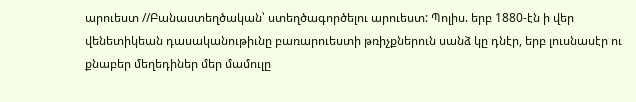արուեստ //Բանաստեղծական՝ ստեղծագործելու արուեստ: Պոլիս. երբ 1880-էն ի վեր վենետիկեան դասականութիւնը բառարուեստի թռիչքներուն սանձ կը դնէր, երբ լուսնասէր ու քնաբեր մեղեդիներ մեր մամուլը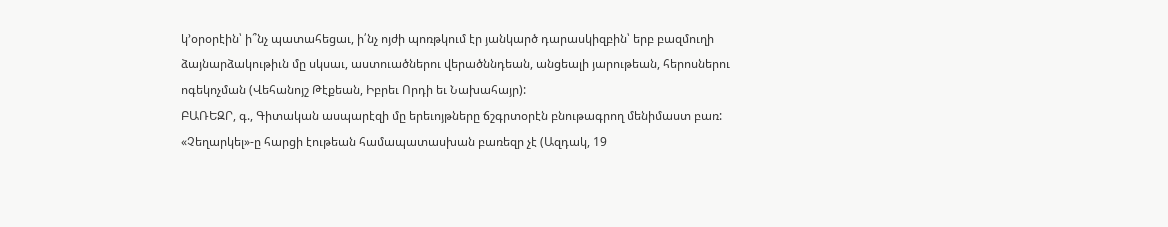կ՚օրօրէին՝ ի՞նչ պատահեցաւ, ի՛նչ ոյժի պոռթկում էր յանկարծ դարասկիզբին՝ երբ բազմուղի ձայնարձակութիւն մը սկսաւ, աստուածներու վերածննդեան, անցեալի յարութեան, հերոսներու ոգեկոչման (Վեհանոյշ Թէքեան, Իբրեւ Որդի եւ Նախահայր):
ԲԱՌԵԶՐ, գ., Գիտական ասպարէզի մը երեւոյթները ճշգրտօրէն բնութագրող մենիմաստ բառ: «Չեղարկել»-ը հարցի էութեան համապատասխան բառեզր չէ (Ազդակ, 19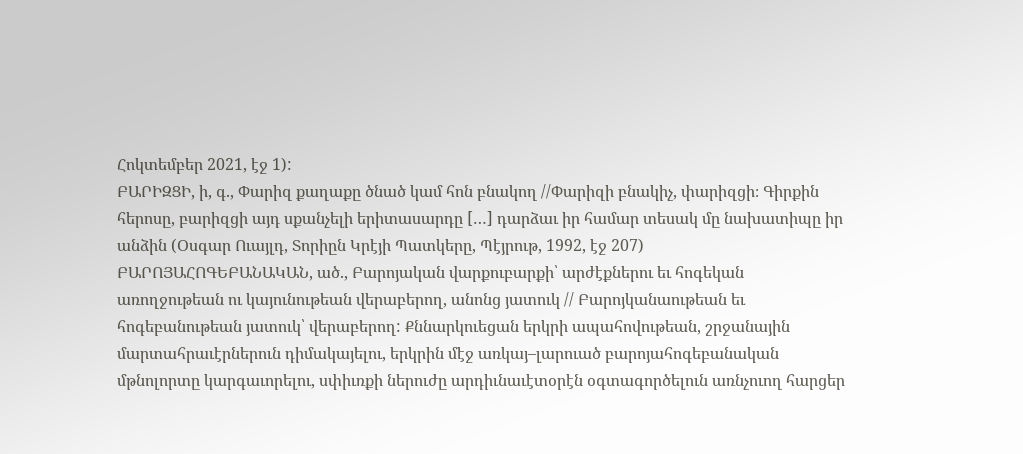Հոկտեմբեր 2021, էջ 1):
ԲԱՐԻԶՑԻ, ի, գ., Փարիզ քաղաքը ծնած կամ հոն բնակող //Փարիզի բնակիչ, փարիզցի։ Գիրքին հերոսը, բարիզցի այդ սքանչելի երիտասարդը […] դարձաւ իր համար տեսակ մը նախատիպը իր անձին (Օսգար Ուայլդ, Տորիըն Կրէյի Պատկերը, Պէյրութ, 1992, էջ 207)
ԲԱՐՈՅԱՀՈԳԵԲԱՆԱԿԱՆ, ած., Բարոյական վարքուբարքի՝ արժէքներու եւ հոգեկան առողջութեան ու կայունութեան վերաբերող, անոնց յատուկ // Բարոյկանաութեան եւ հոգեբանութեան յատուկ՝ վերաբերող: Քննարկուեցան երկրի ապահովութեան, շրջանային մարտահրաւէրներուն դիմակայելու, երկրին մէջ առկայ–լարուած բարոյահոգեբանական մթնոլորտը կարգաւորելու, սփիւռքի ներուժը արդիւնաւէտօրէն օգտագործելուն առնչուող հարցեր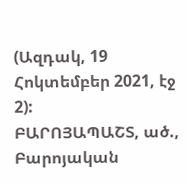(Ազդակ, 19 Հոկտեմբեր 2021, էջ 2):
ԲԱՐՈՅԱՊԱՇՏ, ած., Բարոյական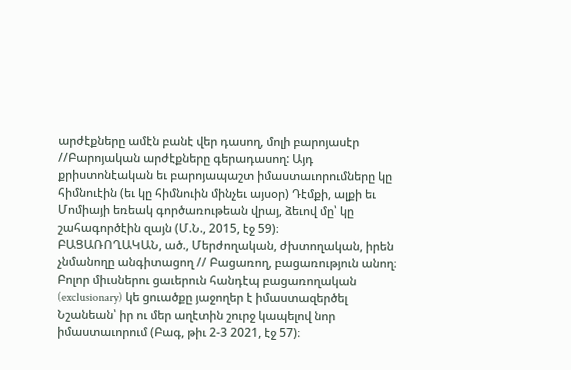արժէքները ամէն բանէ վեր դասող, մոլի բարոյասէր //Բարոյական արժէքները գերադասող: Այդ քրիստոնէական եւ բարոյապաշտ իմաստաւորումները կը հիմնուէին (եւ կը հիմնուին մինչեւ այսօր) Դէմքի, ալքի եւ Մոմիայի եռեակ գործառութեան վրայ, ձեւով մը՝ կը շահագործէին զայն (Մ.Ն., 2015, էջ 59)։
ԲԱՑԱՌՈՂԱԿԱՆ, ած., Մերժողական, ժխտողական, իրեն չնմանողը անգիտացող // Բացառող, բացառություն անող։ Բոլոր միւսներու ցաւերուն հանդէպ բացառողական (exclusionary) կե ցուածքը յաջողեր է իմաստազերծել Նշանեան՝ իր ու մեր աղէտին շուրջ կապելով նոր իմաստաւորում (Բագ, թիւ 2-3 2021, էջ 57)։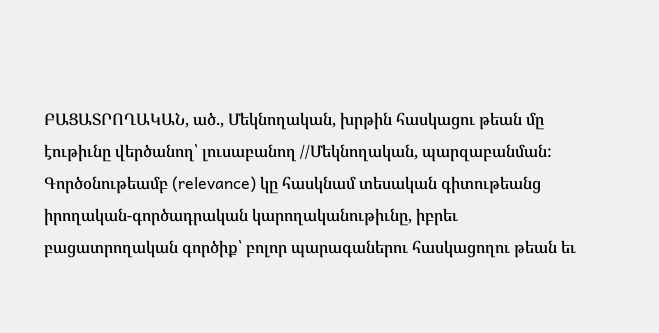ԲԱՑԱՏՐՈՂԱԿԱՆ, ած., Մեկնողական, խրթին հասկացու թեան մը էութիւնը վերծանող՝ լուսաբանող //Մեկնողական, պարզաբանման: Գործօնութեամբ (relevance) կը հասկնամ տեսական գիտութեանց իրողական-գործադրական կարողականութիւնը, իբրեւ բացատրողական գործիք՝ բոլոր պարագաներու հասկացողու թեան եւ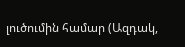լուծումին համար (Ազդակ,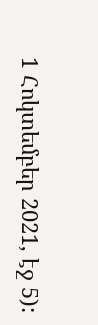1 Հոկտեմբեր 2021, էջ 5):